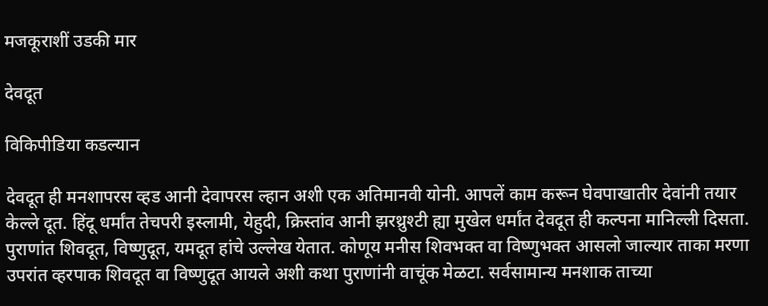मजकूराशीं उडकी मार

देवदूत

विकिपीडिया कडल्यान

देवदूत ही मनशापरस व्हड आनी देवापरस ल्हान अशी एक अतिमानवी योनी. आपलें काम करून घेवपाखातीर देवांनी तयार केल्ले दूत. हिंदू धर्मांत तेचपरी इस्लामी, येहुदी, क्रिस्तांव आनी झरथ्रुश्टी ह्या मुखेल धर्मांत देवदूत ही कल्पना मानिल्ली दिसता. पुराणांत शिवदूत, विष्णुदूत, यमदूत हांचे उल्लेख येतात. कोणूय मनीस शिवभक्त वा विष्णुभक्त आसलो जाल्यार ताका मरणा उपरांत व्हरपाक शिवदूत वा विष्णुदूत आयले अशी कथा पुराणांनी वाचूंक मेळटा. सर्वसामान्य मनशाक ताच्या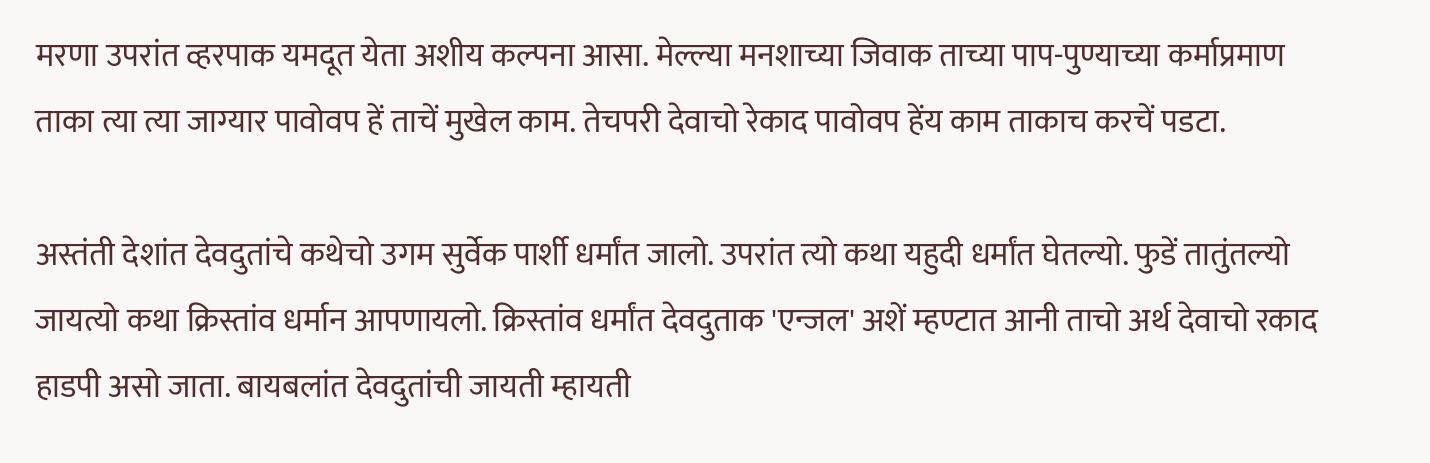मरणा उपरांत व्हरपाक यमदूत येता अशीय कल्पना आसा. मेल्ल्या मनशाच्या जिवाक ताच्या पाप-पुण्याच्या कर्माप्रमाण ताका त्या त्या जाग्यार पावोवप हें ताचें मुखेल काम. तेचपरी देवाचो रेकाद पावोवप हेंय काम ताकाच करचें पडटा.

अस्तंती देशांत देवदुतांचे कथेचो उगम सुर्वेक पार्शी धर्मांत जालो. उपरांत त्यो कथा यहुदी धर्मांत घेतल्यो. फुडें तातुंतल्यो जायत्यो कथा क्रिस्तांव धर्मान आपणायलो. क्रिस्तांव धर्मांत देवदुताक 'एन्जल' अशें म्हण्टात आनी ताचो अर्थ देवाचो रकाद हाडपी असो जाता. बायबलांत देवदुतांची जायती म्हायती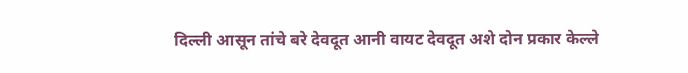दिल्ली आसून तांचे बरे देवदूत आनी वायट देवदूत अशे दोन प्रकार केल्ले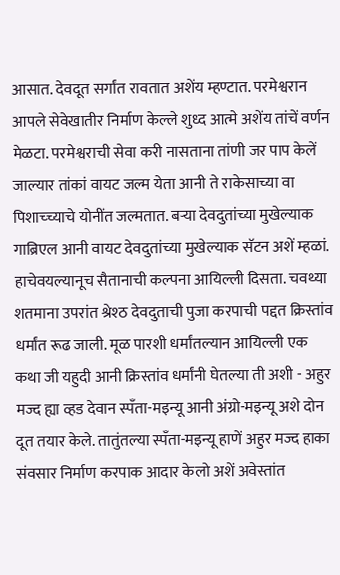आसात. देवदूत सर्गांत रावतात अशेंय म्हण्टात. परमेश्वरान आपले सेवेखातीर निर्माण केल्ले शुध्द आत्मे अशेंय तांचें वर्णन मेळटा. परमेश्वराची सेवा करी नासताना तांणी जर पाप केलें जाल्यार तांकां वायट जल्म येता आनी ते राकेसाच्या वा पिशाच्च्याचे योनींत जल्मतात. बऱ्या देवदुतांच्या मुखेल्याक गाब्रिएल आनी वायट देवदुतांच्या मुखेल्याक सॅटन अशें म्हळां. हाचेवयल्यानूच सैतानाची कल्पना आयिल्ली दिसता. चवथ्या शतमाना उपरांत श्रेश्ठ देवदुताची पुजा करपाची पद्दत क्रिस्तांव धर्मांत रूढ जाली. मूळ पारशी धर्मांतल्यान आयिल्ली एक कथा जी यहुदी आनी क्रिस्तांव धर्मांनी घेतल्या ती अशी - अहुर मज्द ह्या व्हड देवान स्पँता-मइन्यू आनी अंग्रो-मइन्यू अशे दोन दूत तयार केले. तातुंतल्या स्पँता-मइन्यू हाणें अहुर मज्द हाका संवसार निर्माण करपाक आदार केलो अशें अवेस्तांत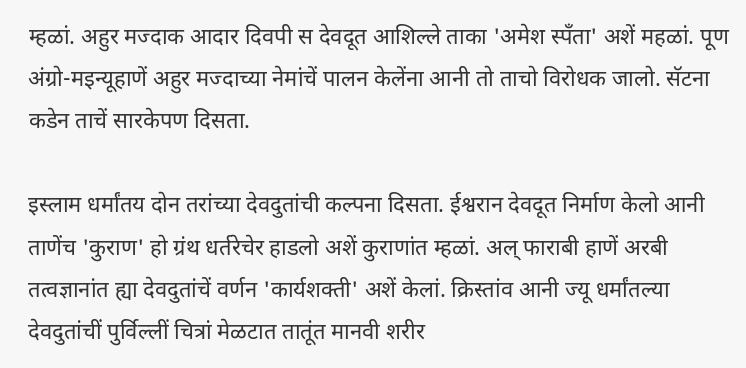म्हळां. अहुर मज्दाक आदार दिवपी स देवदूत आशिल्ले ताका 'अमेश स्पँता' अशें महळां. पूण अंग्रो-मइन्यूहाणें अहुर मज्दाच्या नेमांचें पालन केलेंना आनी तो ताचो विरोधक जालो. सॅटना कडेन ताचें सारकेपण दिसता.

इस्लाम धर्मांतय दोन तरांच्या देवदुतांची कल्पना दिसता. ईश्वरान देवदूत निर्माण केलो आनी ताणेंच 'कुराण' हो ग्रंथ धर्तरेचेर हाडलो अशें कुराणांत म्हळां. अल् फाराबी हाणें अरबी तत्वज्ञानांत ह्या देवदुतांचें वर्णन 'कार्यशक्ती' अशें केलां. क्रिस्तांव आनी ज्यू धर्मांतल्या देवदुतांचीं पुर्विल्लीं चित्रां मेळटात तातूंत मानवी शरीर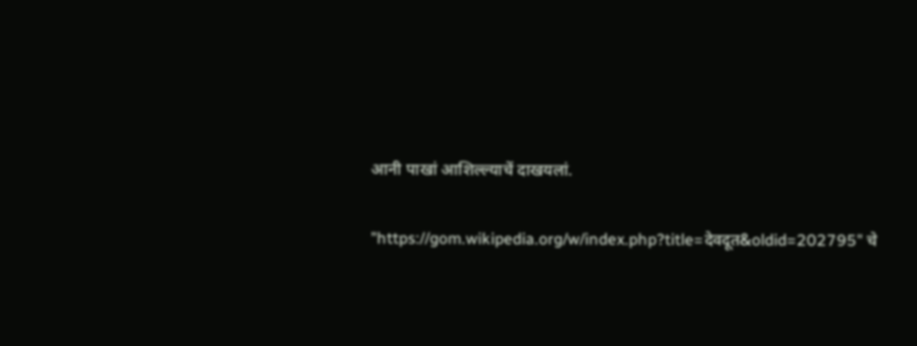आनी पाखां आशिल्ल्याचें दाखयलां.

"https://gom.wikipedia.org/w/index.php?title=देवदूत&oldid=202795" चे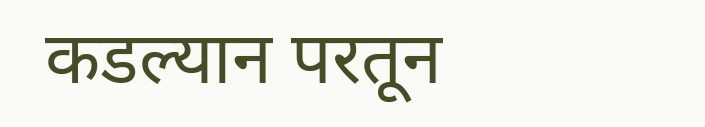कडल्यान परतून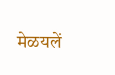मेळयलें